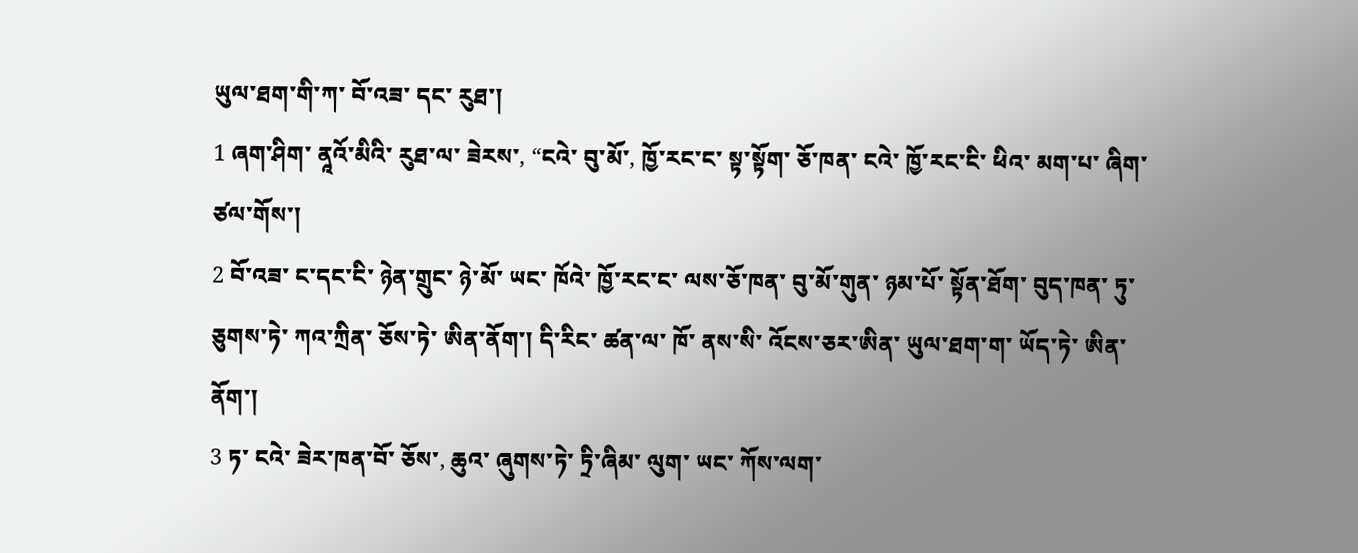ཡུལ་ཐག་གི་ཀ་ བོ་འཟ་ དང་ རུཐ་།
1 ཞག་ཤིག་ ནཱའོ་མིའི་ རུཐ་ལ་ ཟེརས་, “ངའེ་ བུ་མོ་, ཁྱོ་རང་ང་ སྟ་སྟོག་ ཅོ་ཁན་ ངའེ་ ཁྱོ་རང་ངི་ ཕིའ་ མག་པ་ ཞིག་ ཙལ་གོས་།
2 བོ་འཟ་ ང་དང་ངི་ ཉེན་གྲུང་ ཉེ་མོ་ ཡང་ ཁོའེ་ ཁྱོ་རང་ང་ ལས་ཅོ་ཁན་ བུ་མོ་གུན་ ཉམ་པོ་ སྟོན་ཐོག་ བུད་ཁན་ ཏུ་ ཅུགས་ཏེ་ ཀའ་ཀྲིན་ ཅོས་ཏེ་ ཨིན་ནོག་། དི་རིང་ ཚན་ལ་ ཁོ་ ནས་སི་ འོངས་ཅར་ཨིན་ ཡུལ་ཐག་ག་ ཡོད་ཏེ་ ཨིན་ནོག་།
3 ཏ་ ངའེ་ ཟེར་ཁན་བོ་ ཅོས་, ཆུའ་ ཞུགས་ཏེ་ ཏྲི་ཞིམ་ ལུག་ ཡང་ ཀོས་ལག་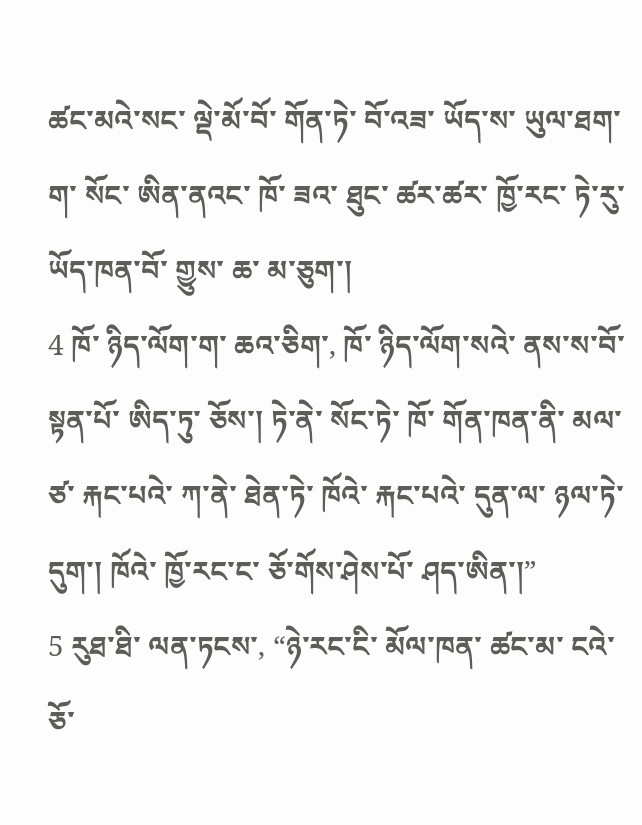ཚང་མའེ་སང་ ལྡེ་མོ་བོ་ གོན་ཏེ་ བོ་འཟ་ ཡོད་ས་ ཡུལ་ཐག་ག་ སོང་ ཨིན་ནའང་ ཁོ་ ཟའ་ ཐུང་ ཚར་ཚར་ ཁྱོ་རང་ ཏེ་རུ་ ཡོད་ཁན་བོ་ གྱུས་ ཆ་ མ་ཅུག་།
4 ཁོ་ ཉིད་ལོག་ག་ ཆའ་ཅིག་, ཁོ་ ཉིད་ལོག་སའེ་ ནས་ས་བོ་ སྟན་པོ་ ཨིད་ཏུ་ ཅོས་། ཏེ་ནེ་ སོང་ཏེ་ ཁོ་ གོན་ཁན་ནི་ མལ་ཙ་ རྐང་པའེ་ ཀ་ནེ་ ཐེན་ཏེ་ ཁོའེ་ རྐང་པའེ་ དུན་ལ་ ཉལ་ཏེ་ དུག་། ཁོའེ་ ཁྱོ་རང་ང་ ཅོ་གོས་ཤེས་པོ་ ཤད་ཨིན་།”
5 རུཐ་ཐི་ ལན་ཏངས་, “ཉེ་རང་ངི་ མོལ་ཁན་ ཚང་མ་ ངའེ་ ཅོ་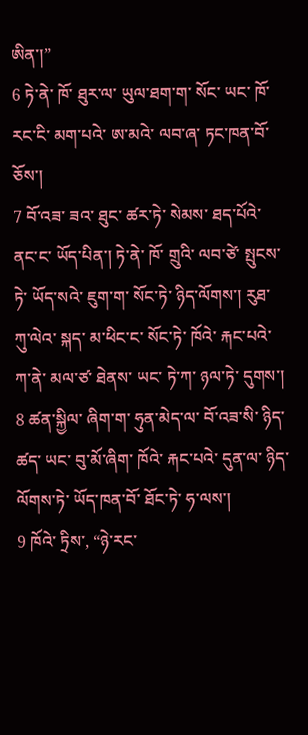ཨིན་།”
6 ཏེ་ནེ་ ཁོ་ ཐུར་ལ་ ཡུལ་ཐག་ག་ སོང་ ཡང་ ཁོ་རང་ངི་ མག་པའེ་ ཨ་མའེ་ ལབ་ཞ་ ཏང་ཁན་བོ་ ཅོས་།
7 བོ་འཟ་ ཟའ་ ཐུང་ ཚར་ཏེ་ སེམས་ ཐད་པོའེ་ ནང་ང་ ཡོད་པིན་། ཏེ་ནེ་ ཁོ་ གྲུའི་ ལབ་ཙེ་ སྤུངས་ཏེ་ ཡོད་སའེ་ ཇུག་ག་ སོང་ཏེ་ ཉིད་ལོགས་། རུཐ་ ཀུ་ལེའ་ སྐད་ མ་ཕིང་ང་ སོང་ཏེ་ ཁོའེ་ རྐང་པའེ་ ཀ་ནེ་ མལ་ཙ་ ཐེནས་ ཡང་ ཏེ་ཀ་ ཉལ་ཏེ་ དུགས་།
8 ཚན་སྐྱིལ་ ཞིག་ག་ ཧུན་མེད་ལ་ བོ་འཟ་སི་ ཉིད་ཚད་ ཡང་ བུ་མོ་ཞིག་ ཁོའེ་ རྐང་པའེ་ དུན་ལ་ ཉིད་ལོགས་ཏེ་ ཡོད་ཁན་བོ་ ཐོང་ཏེ་ ཧ་ལས་།
9 ཁོའེ་ ཏྲིས་, “ཉེ་རང་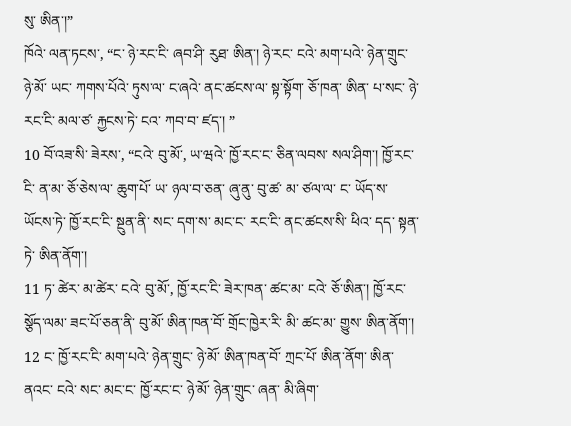སུ་ ཨིན་།”
ཁོའེ་ ལན་ཏངས་, “ང་ ཉེ་རང་ངི་ ཞབ་ཤི་ རུཐ་ ཨིན་། ཉེ་རང་ ངའེ་ མག་པའེ་ ཉེན་གྲུང་ ཉེ་མོ་ ཡང་ ཀགས་པོའེ་ ཏུས་ལ་ ང་ཞའེ་ ནང་ཚངས་ལ་ སྟ་སྟོག་ ཅོ་ཁན་ ཨིན་ པ་སང་ ཉེ་རང་ངི་ མལ་ཙ་ རྐྱངས་ཏེ་ ངའ་ ཀབ་བ་ ཛད་། ”
10 བོ་འཟ་སི་ ཟེརས་, “ངའེ་ བུ་མོ་, ཡ་ཝའེ་ ཁྱོ་རང་ང་ ཅིན་ལབས་ སལ་ཤིག་། ཁྱོ་རང་ངི་ ན་མ་ ཅོ་ཅེས་ལ་ ཆུག་པོ་ ཡ་ ཉལ་བ་ཅན་ ཞུ་ནུ་ བུ་ཚ་ མ་ ཙལ་ལ་ ང་ ཡོད་ས་ ཡོངས་ཏེ་ ཁྱོ་རང་ངི་ སྔུན་ནི་ སང་ དག་ས་ མང་ང་ རང་ངི་ ནང་ཚངས་སི་ ཕིའ་ དད་ སྟན་ཏེ་ ཨིན་ནོག་།
11 ཏ་ ཚེར་ མ་ཚེར་ ངའེ་ བུ་མོ་, ཁྱོ་རང་ངི་ ཟེར་ཁན་ ཚང་མ་ ངའེ་ ཅོ་ཨིན་། ཁྱོ་རང་ སྕོད་ལམ་ ཟང་པོ་ཅན་ནི་ བུ་མོ་ ཨིན་ཁན་བོ་ གྲོང་ཁྱེར་རི་ མི་ ཚང་མ་ གྱུས་ ཨིན་ནོག་།
12 ང་ ཁྱོ་རང་ངི་ མག་པའེ་ ཉེན་གྲུང་ ཉེ་མོ་ ཨིན་ཁན་བོ་ ཀྲང་པོ་ ཨིན་ནོག་ ཨིན་ནའང་ ངའེ་ སང་ མང་ང་ ཁྱོ་རང་ང་ ཉེ་མོ་ ཉེན་གྲུང་ ཞན་ མི་ཞིག་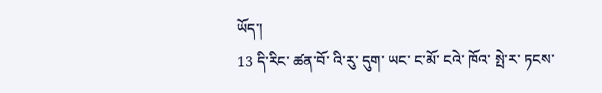ཡོད་།
13 དི་རིང་ ཚན་བོ་ འི་རུ་ དུག་ ཡང་ ང་མོ་ ངའེ་ ཁོའ་ སྤེ་ར་ ཏངས་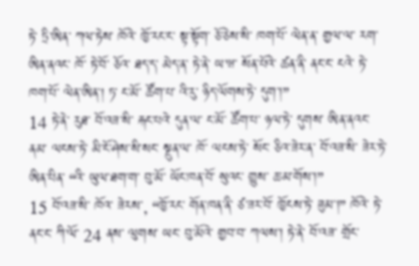ཏེ་ ཏྲི་ཨིན་ ཀལ་ཏེས་ ཁོའེ་ ཁྱོ་རང་ང་ སྟ་སྟོག་ ཅོ་ཅེས་སི་ ཁག་པོ་ ལེན་ན་ གྱལ་ལ་ རག་ ཨིན་ནའང་ ཁོ་ ཏེ་བོ་ ཅོའ་ ཐད་ད་ མེད་ན་ ཏེ་ནེ་ ཡ་ཝ་ སོན་པོའེ་ ཚན་ནི་ ནང་ང་ ངའེ་ ཏེ་ ཁག་པོ་ ལེན་ཨིན་། ཏ་ ང་མོ་ ཚོག་པ་ འི་རུ་ ཉིད་ལོགས་ཏེ་ དུག་།”
14 ཏེ་ནེ་ རུཐ་ བོ་འཟ་སི་ རྐང་པའེ་ དུན་ལ་ ང་མོ་ ཚོག་པ་ ཉལ་ཏེ་ དུགས་ ཨིན་ནའང་ ནམ་ ལངས་ཏེ་ མི་ངོ་ཤེས་སི་སང་ སྔུན་ལ་ ཁོ་ ལངས་ཏེ་ སོང་ ཅིའ་ཟེར་ན་ བོ་འཟ་སི་ ཟེར་ཏེ་ ཨིན་པིན་ “འི་ ཡུལ་ཐག་ག་ བུ་མོ་ ཡོང་ཁན་བོ་ སུའང་ གྱུས་ ཆ་མ་གོས་།”
15 བོ་འཟ་སི་ ཁོའ་ ཟེརས་, “ཁྱོ་རང་ གོན་ཁན་ནི་ ཙ་ཟར་བོ་ ཁྱོངས་ཏེ་ ཟུམ་།” ཁོའེ་ ཏེ་ ནང་ང་ ཀི་ལོ་ 24 ནས་ ལུགས་ ཡང་ བུ་མོའེ་ གྱབ་བ་ ཀལས་། ཏེ་ནེ་ བོ་འཟ་ གྲོང་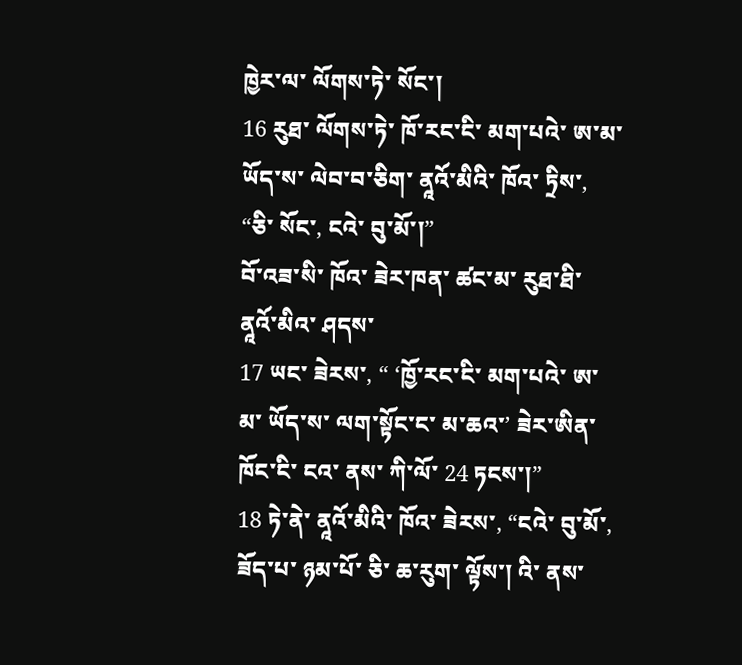ཁྱེར་ལ་ ལོགས་ཏེ་ སོང་།
16 རུཐ་ ལོགས་ཏེ་ ཁོ་རང་ངི་ མག་པའེ་ ཨ་མ་ ཡོད་ས་ ལེབ་བ་ཅིག་ ནཱའོ་མིའི་ ཁོའ་ ཏྲིས་, “ཅི་ སོང་, ངའེ་ བུ་མོ་།”
བོ་འཟ་སི་ ཁོའ་ ཟེར་ཁན་ ཚང་མ་ རུཐ་ཐི་ ནཱའོ་མིའ་ ཤདས་
17 ཡང་ ཟེརས་, “ ‘ཁྱོ་རང་ངི་ མག་པའེ་ ཨ་མ་ ཡོད་ས་ ལག་སྟོང་ང་ མ་ཆའ་’ ཟེར་ཨིན་ ཁོང་ངི་ ངའ་ ནས་ ཀི་ལོ་ 24 ཏངས་།”
18 ཏེ་ནེ་ ནཱའོ་མིའི་ ཁོའ་ ཟེརས་, “ངའེ་ བུ་མོ་, ཟོད་པ་ ཉམ་པོ་ ཅི་ ཆ་རུག་ ལྟོས་། འི་ ནས་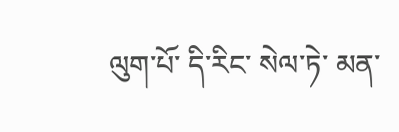ལུག་པོ་ དི་རིང་ སེལ་ཏེ་ མན་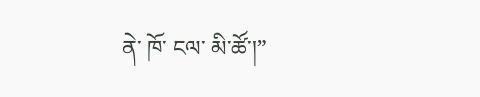ནེ་ ཁོ་ ངལ་ མི་ཚོ་།”